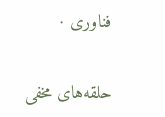فناوری ·

حلقه‌های مخفی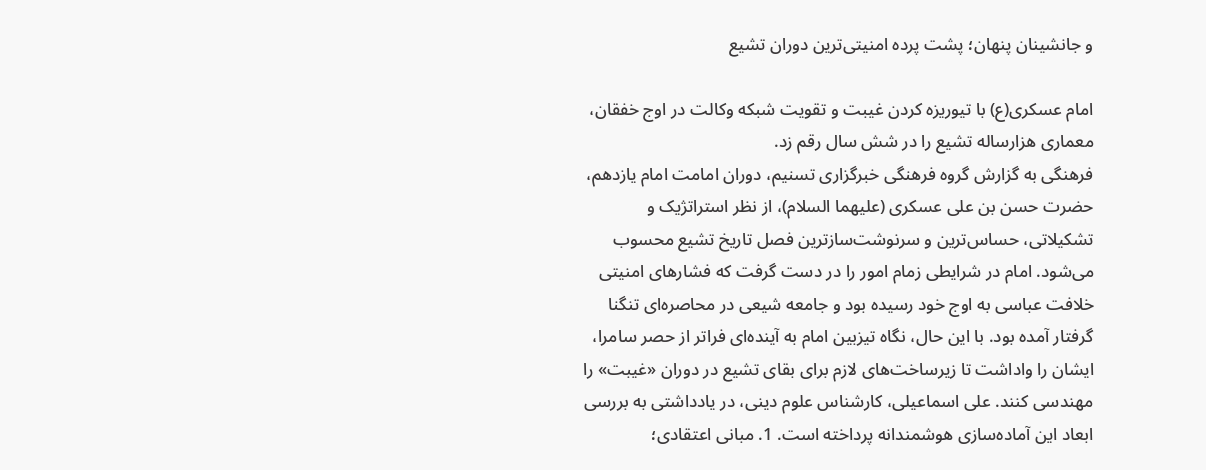و جانشینان پنهان؛ پشت پرده امنیتی‌ترین دوران تشیع

امام عسکری(ع) با تیوریزه کردن غیبت و تقویت شبکه وکالت در اوج خفقان، معماری هزارساله تشیع را در شش سال رقم زد.
فرهنگی به گزارش گروه فرهنگی خبرگزاری تسنیم، دوران امامت امام یازدهم، حضرت حسن بن علی عسکری (علیهما السلام)، از نظر استراتژیک و تشکیلاتی، حساس‌ترین و سرنوشت‌سازترین فصل تاریخ تشیع محسوب می‌شود. امام در شرایطی زمام امور را در دست گرفت که فشارهای امنیتی خلافت عباسی به اوج خود رسیده بود و جامعه شیعی در محاصره‌ای تنگنا گرفتار آمده بود. با این حال، نگاه تیزبین امام به آینده‌ای فراتر از حصر سامرا، ایشان را واداشت تا زیرساخت‌های لازم برای بقای تشیع در دوران «غیبت» را مهندسی کنند. علی اسماعیلی، کارشناس علوم دینی، در یادداشتی به بررسی ابعاد این آماده‌سازی هوشمندانه پرداخته است. 1. مبانی اعتقادی؛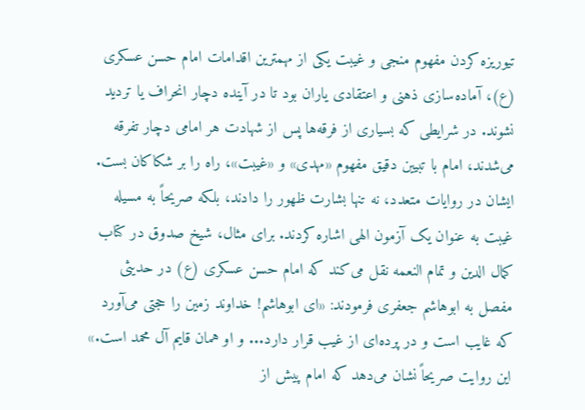تیوریزه کردن مفهوم منجی و غیبت یکی از مهمترین اقدامات امام حسن عسکری (ع)، آماده‌سازی ذهنی و اعتقادی یاران بود تا در آینده دچار انحراف یا تردید نشوند. در شرایطی که بسیاری از فرقه‌ها پس از شهادت هر امامی دچار تفرقه می‌شدند، امام با تبیین دقیق مفهوم «مهدی» و «غیبت»، راه را بر شکاکان بست. ایشان در روایات متعدد، نه تنها بشارت ظهور را دادند، بلکه صریحاً به مسیله غیبت به عنوان یک آزمون الهی اشاره کردند. برای مثال، شیخ صدوق در کتاب کمال الدین و تمام النعمه نقل می‌کند که امام حسن عسکری (ع) در حدیثی مفصل به ابوهاشم جعفری فرمودند: «ای ابوهاشم! خداوند زمین را حجتی می‌آورد که غایب است و در پرده‌ای از غیب قرار دارد... و او همان قایم آل محمد است.» این روایت صریحاً نشان می‌دهد که امام پیش از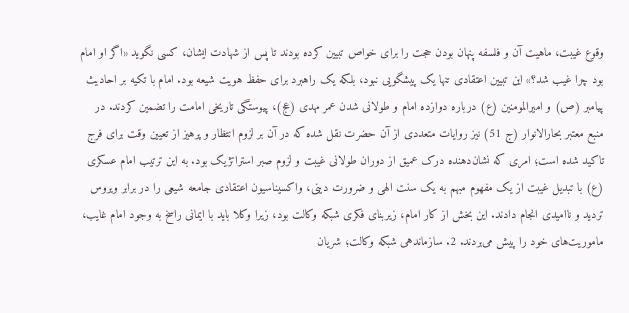وقوع غیبت، ماهیت آن و فلسفه پنهان بودن حجت را برای خواص تبیین کرده بودند تا پس از شهادت ایشان، کسی نگوید «اگر او امام بود چرا غیب شد؟» این تبیین اعتقادی تنها یک پیشگویی نبود، بلکه یک راهبرد برای حفظ هویت شیعه بود. امام با تکیه بر احادیث پیامبر (ص) و امیرالمومنین (ع) درباره دوازده امام و طولانی شدن عمر مهدی (عج)، پیوستگی تاریخی امامت را تضمین کردند. در منبع معتبر بحارالانوار (ج 51) نیز روایات متعددی از آن حضرت نقل شده که در آن بر لزوم انتظار و پرهیز از تعیین وقت برای فرج تاکید شده است؛ امری که نشان‌دهنده درک عمیق از دوران طولانی غیبت و لزوم صبر استراتژیک بود. به این ترتیب امام عسکری (ع) با تبدیل غیبت از یک مفهوم مبهم به یک سنت الهی و ضرورت دینی، واکسیناسیون اعتقادی جامعه شیعی را در برابر ویروس تردید و ناامیدی انجام دادند. این بخش از کار امام، زیربنای فکری شبکه وکالت بود، زیرا وکلا باید با ایمانی راسخ به وجود امام غایب، ماموریت‌های خود را پیش می‌بردند. 2. سازماندهی شبکه وکالت؛ شریان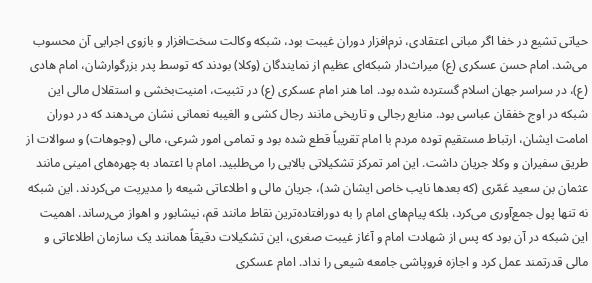حیاتی تشیع در خفا اگر مبانی اعتقادی، نرم‌افزار دوران غیبت بود، شبکه وکالت سخت‌افزار و بازوی اجرایی آن محسوب می‌شد. امام حسن عسکری (ع) میراث‌دار شبکه‌ای عظیم از نمایندگان (وکلا) بودند که توسط پدر بزرگوارشان، امام هادی (ع)، در سراسر جهان اسلام گسترده شده بود. اما هنر امام عسکری (ع) در تثبیت، امنیت‌بخشی و استقلال مالی این شبکه در اوج خفقان عباسی بود. منابع رجالی و تاریخی مانند رجال کشی و الغیبه نعمانی نشان می‌دهند که در دوران امامت ایشان، ارتباط مستقیم توده مردم با امام تقریباً قطع شده بود و تمامی امور شرعی، مالی (وجوهات) و سوالات از طریق سفیران و وکلا جریان داشت. این امر تمرکز تشکیلاتی بالایی را می‌طلبید. امام با اعتماد به چهره‌های امینی مانند عثمان بن سعید عَمّری (که بعدها نایب خاص ایشان شد)، جریان مالی و اطلاعاتی شیعه را مدیریت می‌کردند. این شبکه نه تنها پول جمع‌آوری می‌کرد، بلکه پیام‌های امام را به دورافتاده‌ترین نقاط مانند قم، نیشابور و اهواز می‌رساند. اهمیت این شبکه در آن بود که پس از شهادت امام و آغاز غیبت صغری، این تشکیلات دقیقاً همانند یک سازمان اطلاعاتی و مالی قدرتمند عمل کرد و اجازه فروپاشی جامعه شیعی را نداد. امام عسکری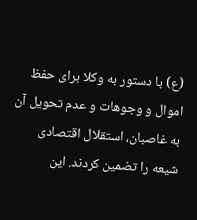(ع) با دستور به وکلا برای حفظ اموال و وجوهات و عدم تحویل آن به غاصبان، استقلال اقتصادی شیعه را تضمین کردند. این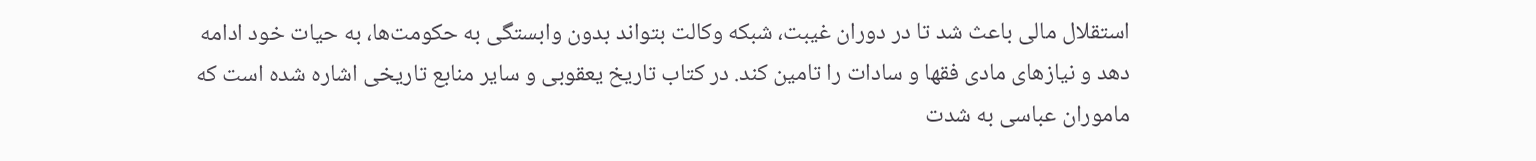استقلال مالی باعث شد تا در دوران غیبت، شبکه وکالت بتواند بدون وابستگی به حکومت‌ها، به حیات خود ادامه دهد و نیازهای مادی فقها و سادات را تامین کند. در کتاب تاریخ یعقوبی و سایر منابع تاریخی اشاره شده است که ماموران عباسی به شدت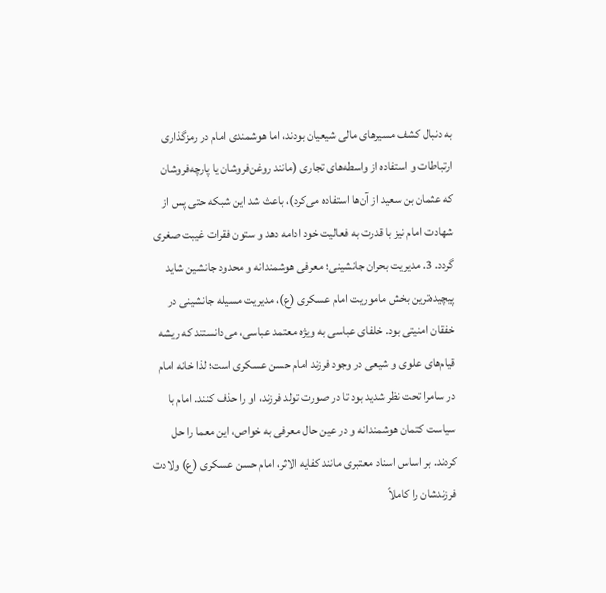به دنبال کشف مسیرهای مالی شیعیان بودند، اما هوشمندی امام در رمزگذاری ارتباطات و استفاده از واسطه‌های تجاری (مانند روغن‌فروشان یا پارچه‌فروشان که عثمان بن سعید از آن‌ها استفاده می‌کرد)، باعث شد این شبکه حتی پس از شهادت امام نیز با قدرت به فعالیت خود ادامه دهد و ستون فقرات غیبت صغری گردد. 3. مدیریت بحران جانشینی؛ معرفی هوشمندانه و محدود جانشین شاید پیچیده‌ترین بخش ماموریت امام عسکری (ع)، مدیریت مسیله جانشینی در خفقان امنیتی بود. خلفای عباسی به ویژه معتمد عباسی، می‌دانستند که ریشه قیام‌های علوی و شیعی در وجود فرزند امام حسن عسکری است؛ لذا خانه امام در سامرا تحت نظر شدید بود تا در صورت تولد فرزند، او را حذف کنند. امام با سیاست کتمان هوشمندانه و در عین حال معرفی به خواص، این معما را حل کردند. بر اساس اسناد معتبری مانند کفایه الاثر، امام حسن عسکری (ع) ولادت فرزندشان را کاملاً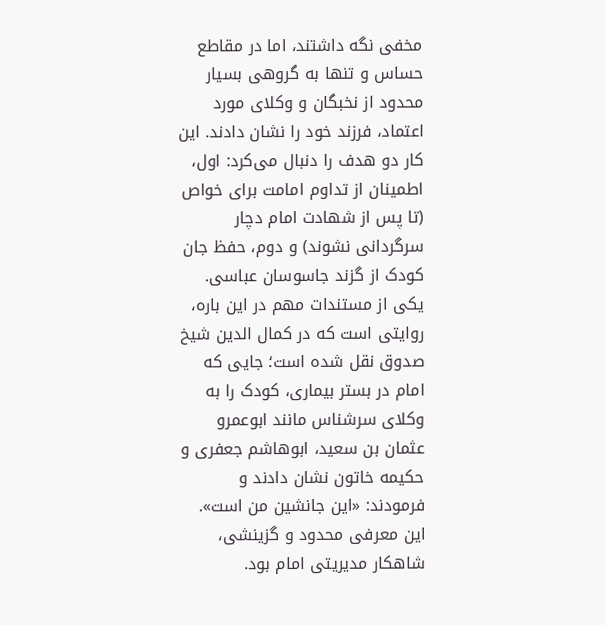مخفی نگه داشتند، اما در مقاطع حساس و تنها به گروهی بسیار محدود از نخبگان و وکلای مورد اعتماد، فرزند خود را نشان دادند. این کار دو هدف را دنبال می‌کرد: اول، اطمینان از تداوم امامت برای خواص (تا پس از شهادت امام دچار سرگردانی نشوند) و دوم، حفظ جان کودک از گزند جاسوسان عباسی. یکی از مستندات مهم در این باره، روایتی است که در کمال الدین شیخ صدوق نقل شده است؛ جایی که امام در بستر بیماری، کودک را به وکلای سرشناس مانند ابوعمرو عثمان بن سعید، ابوهاشم جعفری و حکیمه خاتون نشان دادند و فرمودند: «این جانشین من است». این معرفی محدود و گزینشی، شاهکار مدیریتی امام بود.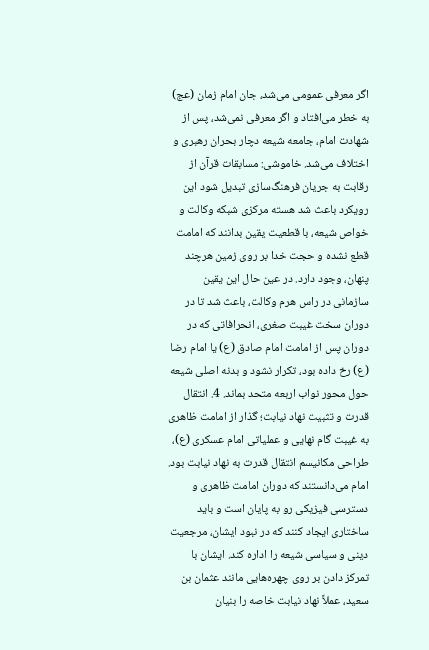اگر معرفی عمومی می‌شد، جان امام زمان (عج) به خطر می‌افتاد و اگر معرفی نمی‌شد، پس از شهادت امام، جامعه شیعه دچار بحران رهبری و اختلاف می‌شد. خاموشی: مسابقات قرآن از رقابت به جریان فرهنگ‌سازی تبدیل شود این رویکرد باعث شد هسته مرکزی شبکه وکالت و خواص شیعه، با قطعیت یقین بدانند که امامت قطع نشده و حجت خدا بر روی زمین هرچند پنهان، وجود دارد. در عین حال این یقین سازمانی در راس هرم وکالت، باعث شد تا در دوران سخت غیبت صغری، انحرافاتی که در دوران پس از امامت امام صادق (ع) یا امام رضا (ع) رخ داده بود، تکرار نشود و بدنه اصلی شیعه حول محور نواب اربعه متحد بماند. 4. انتقال قدرت و تثبیت نهاد نیابت؛ گذار از امامت ظاهری به غیبت گام نهایی و عملیاتی امام عسکری (ع)، طراحی مکانیسم انتقال قدرت به نهاد نیابت بود. امام می‌دانستند که دوران امامت ظاهری و دسترسی فیزیکی رو به پایان است و باید ساختاری ایجاد کنند که در نبود ایشان، مرجعیت دینی و سیاسی شیعه را اداره کند. ایشان با تمرکز دادن بر روی چهره‌هایی مانند عثمان بن سعید، عملاً نهاد نیابت خاصه را بنیان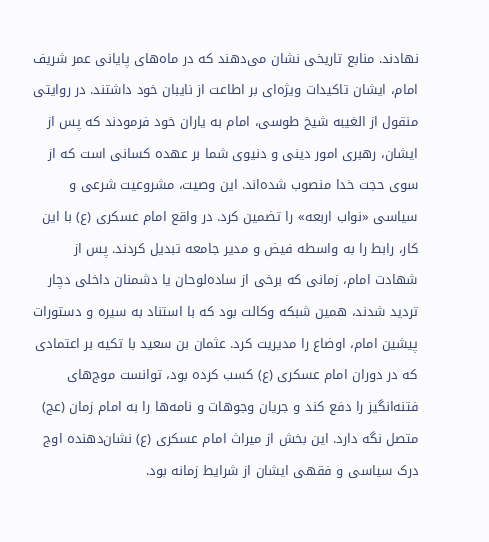نهادند. منابع تاریخی نشان می‌دهند که در ماه‌های پایانی عمر شریف امام، ایشان تاکیدات ویژه‌ای بر اطاعت از نایبان خود داشتند. در روایتی منقول از الغیبه شیخ طوسی، امام به یاران خود فرمودند که پس از ایشان، رهبری امور دینی و دنیوی شما بر عهده کسانی است که از سوی حجت خدا منصوب شده‌اند. این وصیت، مشروعیت شرعی و سیاسی «نواب اربعه» را تضمین کرد. در واقع امام عسکری (ع) با این کار، رابط را به واسطه فیض و مدیر جامعه تبدیل کردند. پس از شهادت امام، زمانی که برخی از ساده‌لوحان یا دشمنان داخلی دچار تردید شدند، همین شبکه وکالت بود که با استناد به سیره و دستورات پیشین امام، اوضاع را مدیریت کرد. عثمان بن سعید با تکیه بر اعتمادی که در دوران امام عسکری (ع) کسب کرده بود، توانست موج‌های فتنه‌انگیز را دفع کند و جریان وجوهات و نامه‌ها را به امام زمان (عج) متصل نگه دارد. این بخش از میراث امام عسکری (ع) نشان‌دهنده اوج درک سیاسی و فقهی ایشان از شرایط زمانه بود.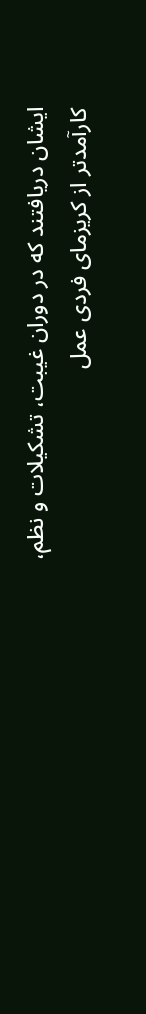ایشان دریافتند که در دوران غیبت، تشکیلات و نظم، کارآمدتر از کریزمای فردی عمل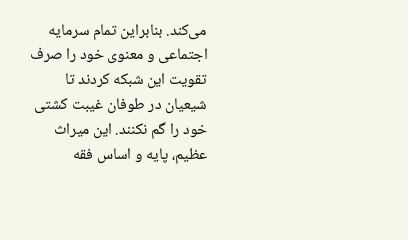می‌کند. بنابراین تمام سرمایه اجتماعی و معنوی خود را صرف تقویت این شبکه کردند تا شیعیان در طوفان غیبت کشتی خود را گم نکنند. این میراث عظیم، پایه و اساس فقه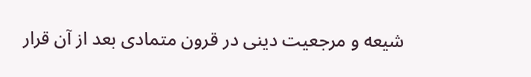شیعه و مرجعیت دینی در قرون متمادی بعد از آن قرار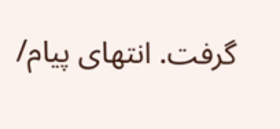گرفت. انتهای پیام/